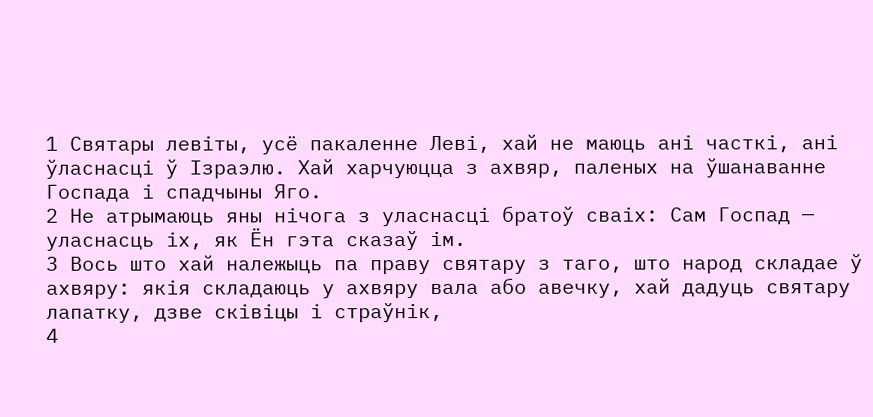1 Святары левіты, усё пакаленне Леві, хай не маюць ані часткі, ані ўласнасці ў Ізраэлю. Хай харчуюцца з ахвяр, паленых на ўшанаванне Госпада і спадчыны Яго.
2 Не атрымаюць яны нічога з уласнасці братоў сваіх: Сам Госпад — уласнасць іх, як Ён гэта сказаў ім.
3 Вось што хай належыць па праву святару з таго, што народ складае ў ахвяру: якія складаюць у ахвяру вала або авечку, хай дадуць святару лапатку, дзве сківіцы і страўнік,
4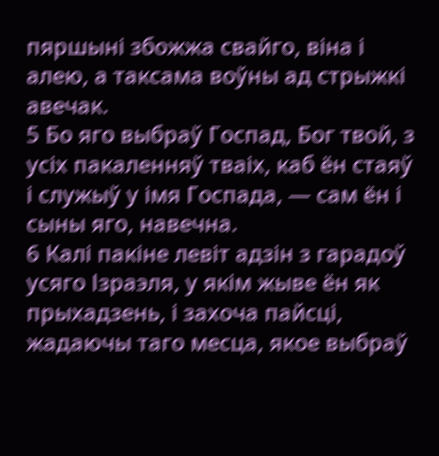пяршыні збожжа свайго, віна і алею, а таксама воўны ад стрыжкі авечак.
5 Бо яго выбраў Госпад, Бог твой, з усіх пакаленняў тваіх, каб ён стаяў і служыў у імя Госпада, — сам ён і сыны яго, навечна.
6 Калі пакіне левіт адзін з гарадоў усяго Ізраэля, у якім жыве ён як прыхадзень, і захоча пайсці, жадаючы таго месца, якое выбраў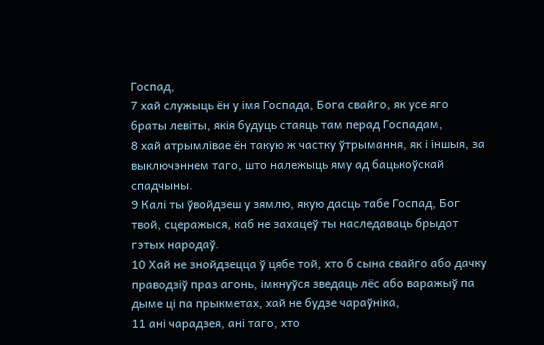Госпад,
7 хай служыць ён у імя Госпада, Бога свайго, як усе яго браты левіты, якія будуць стаяць там перад Госпадам,
8 хай атрымлівае ён такую ж частку ўтрымання, як і іншыя, за выключэннем таго, што належыць яму ад бацькоўскай спадчыны.
9 Калі ты ўвойдзеш у зямлю, якую дасць табе Госпад, Бог твой, сцеражыся, каб не захацеў ты наследаваць брыдот гэтых народаў.
10 Хай не знойдзецца ў цябе той, хто б сына свайго або дачку праводзіў праз агонь, імкнуўся зведаць лёс або варажыў па дыме ці па прыкметах, хай не будзе чараўніка,
11 ані чарадзея, ані таго, хто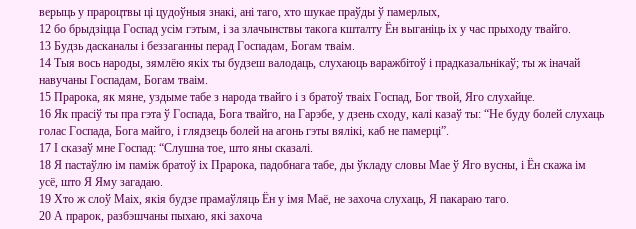верыць у прароцтвы ці цудоўныя знакі, ані таго, хто шукае праўды ў памерлых,
12 бо брыдзіцца Госпад усім гэтым, і за злачынствы такога кшталту Ён выганіць іх у час прыходу твайго.
13 Будзь дасканалы і беззаганны перад Госпадам, Богам тваім.
14 Тыя вось народы, зямлёю якіх ты будзеш валодаць, слухаюць варажбітоў і прадказальнікаў; ты ж іначай навучаны Госпадам, Богам тваім.
15 Прарока, як мяне, уздыме табе з народа твайго і з братоў тваіх Госпад, Бог твой, Яго слухайце.
16 Як прасіў ты пра гэта ў Госпада, Бога твайго, на Гарэбе, у дзень сходу, калі казаў ты: “Не буду болей слухаць голас Госпада, Бога майго, і глядзець болей на агонь гэты вялікі, каб не памерці”.
17 І сказаў мне Госпад: “Слушна тое, што яны сказалі.
18 Я пастаўлю ім паміж братоў іх Прарока, падобнага табе, ды ўкладу словы Мае ў Яго вусны, і Ён скажа ім усё, што Я Яму загадаю.
19 Хто ж слоў Маіх, якія будзе прамаўляць Ён у імя Маё, не захоча слухаць, Я пакараю таго.
20 А прарок, разбэшчаны пыхаю, які захоча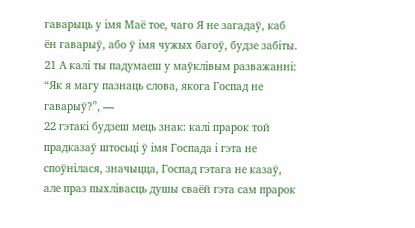гаварыць у імя Маё тое, чаго Я не загадаў, каб ён гаварыў, або ў імя чужых багоў, будзе забіты.
21 А калі ты падумаеш у маўклівым разважанні: “Як я магу пазнаць слова, якога Госпад не гаварыў?”, —
22 гэтакі будзеш мець знак: калі прарок той прадказаў штосьці ў імя Госпада і гэта не споўнілася, значыцца, Госпад гэтага не казаў, але праз пыхлівасць душы сваёй гэта сам прарок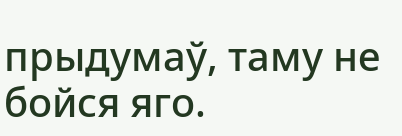прыдумаў, таму не бойся яго.